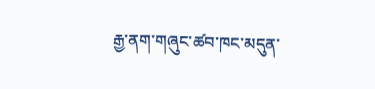རྒྱ་ནག་གཞུང་ཚབ་ཁང་མདུན་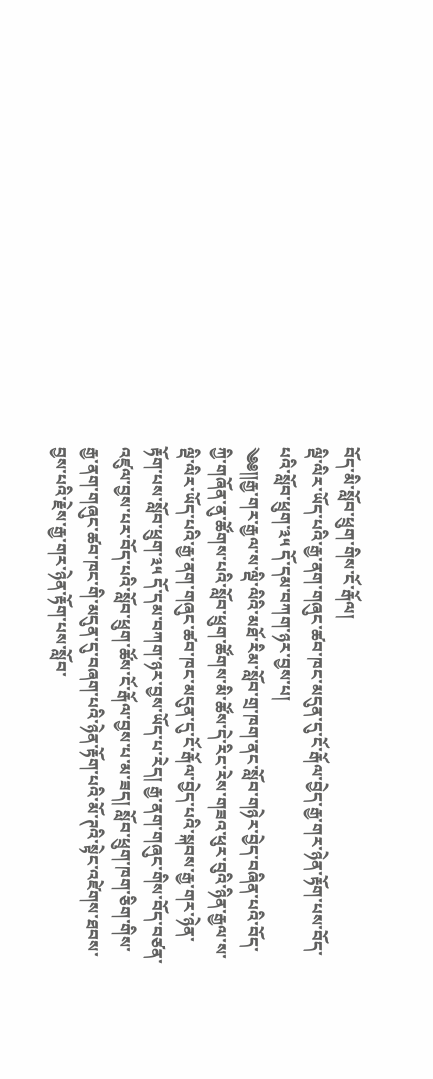བོད་མི་སློབ་ཕྲུག་གིས་ངོ་རྒོལ།
ལྡི་ལིར་ཡོད་པའི་རྒྱ་ནག་གཞུང་ཚབ་ཁང་མདུན་དུ་ངོ་རྒོལ་བྱེད་རྒྱ་གར་ཉེན་རྟོག་པས་བོད་པའི་སློབ་ཕྲུག་༣༥ དོ་དམ་བཀག་ཉར་བྱས་པ།
༄༅༎རྒྱ་གར་རྒྱལ་ས་ལྡི་ལིའི་མཐོ་རིམ་སློབ་གྲ་ཁག་ནང་སློབ་གཉེར་བྱེད་བཞིན་པའི་བོད་ཀྱི་གཞོན་ནུ་ཚོགས་པའི་སློབ་ཕྲུག་ཚོགས་མི་ཚོས་དེ་རིང་རེས་གཟའ་ཕུར་བུའི་ཉིན་རྒྱལ་ས་ལྡི་ལིར་ཡོད་པའི་རྒྱ་ནག་གཞུང་ཚབ་ཁང་མདུན་དུ་ངོ་རྒོལ་བྱེད་པའི་སྐབས་རྒྱ་གར་ཉེན་རྟོག་པས་སློབ་ཕྲུག་༣༥ དོ་དམ་བཀག་ཉར་བྱས་ཡོད་པ་རེད། རྒྱ་ནག་གཞུང་གིས་བོད་བཙན་འཛུལ་བྱས་པར་བོད་པའི་སློབ་ཕྲུག་ཚོས་ངོ་རྒོལ་བྱས་པ་མ་ཟད། སློབ་ཕྲུག་ཁག་ཅིག་གིས་རྒྱ་ནག་གཞུང་ཚབ་ཁང་གི་མདུན་དུ་བཞག་པའི་ཉེན་རྟོག་པའི་མོ་ཊའི་སྟེང་འཛེགས་ཐབས་བྱས་པའི་རྗེས་རྒྱ་གར་ཉེན་རྟོག་པས་སློབ་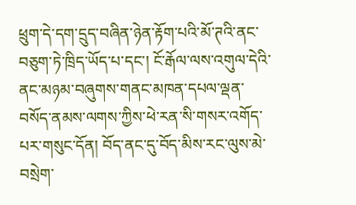ཕྲུག་དེ་དག་དྲུད་བཞིན་ཉེན་རྟོག་པའི་མོ་ཊའི་ནང་བཅུག་ཏེ་ཁྲིད་ཡོད་པ་དང་། ངོ་རྒོལ་ལས་འགུལ་དེའི་ནང་མཉམ་བཞུགས་གནང་མཁན་དཔལ་ལྡན་བསོད་ནམས་ལགས་ཀྱིས་ཕེ་རན་སི་གསར་འགོད་པར་གསུང་དོན། བོད་ནང་དུ་བོད་མིས་རང་ལུས་མེ་བསྲེག་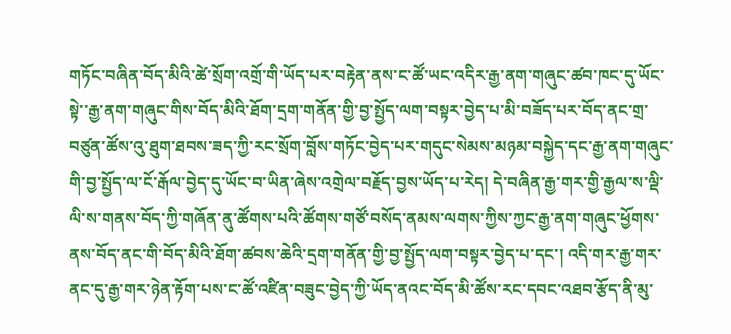གཏོང་བཞིན་བོད་མིའི་ཚེ་སྲོག་འགྲོ་གི་ཡོད་པར་བརྟེན་ནས་ང་ཚོ་ཡང་འདིར་རྒྱ་ནག་གཞུང་ཚབ་ཁང་དུ་ཡོང་སྟེ་་རྒྱ་ནག་གཞུང་གིས་བོད་མིའི་ཐོག་དྲག་གནོན་གྱི་བྱ་སྤྱོད་ལག་བསྟར་བྱེད་པ་མི་བཟོད་པར་བོད་ནང་གྲ་བཙུན་ཚོས་འུ་ཐུག་ཐབས་ཟད་ཀྱི་རང་སྲོག་བློས་གཏོང་བྱེད་པར་གདུང་སེམས་མཉམ་བསྐྱེད་དང་རྒྱ་ནག་གཞུང་གི་བྱ་སྤྱོད་ལ་ངོ་རྒོལ་བྱེད་དུ་ཡོང་བ་ཡིན་ཞེས་འགྲེལ་བརྗོད་བྱས་ཡོད་པ་རེད། དེ་བཞིན་རྒྱ་གར་གྱི་རྒྱལ་ས་ལྡི་ལི་ས་གནས་བོད་ཀྱི་གཞོན་ནུ་ཚོགས་པའི་ཚོགས་གཙོ་བསོད་ནམས་ལགས་ཀྱིས་ཀྱང་རྒྱ་ནག་གཞུང་ཕྱོགས་ནས་བོད་ནང་གི་བོད་མིའི་ཐོག་ཚབས་ཆེའི་དྲག་གནོན་གྱི་བྱ་སྤྱོད་ལག་བསྟར་བྱེད་པ་དང་། འདི་གར་རྒྱ་གར་ནང་དུ་རྒྱ་གར་ཉེན་རྟོག་པས་ང་ཚོ་འཛིན་བཟུང་བྱེད་ཀྱི་ཡོད་ནའང་བོད་མི་ཚོས་རང་དབང་འཐབ་རྩོད་ནི་མུ་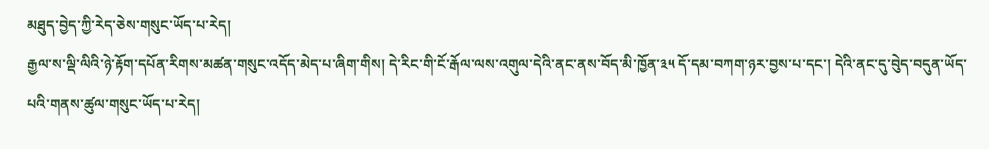མཐུད་བྱེད་ཀྱི་རེད་ཅེས་གསུང་ཡོད་པ་རེད།
རྒྱལ་ས་ལྡི་ལིའི་ཉེ་རྟོག་དཔོན་རིགས་མཚན་གསུང་འདོད་མེད་པ་ཞིག་གིས། དེ་རིང་གི་ངོ་རྒོལ་ལས་འགུལ་དེའི་ནང་ནས་བོད་མི་ཁྱོན་༣༥ དོ་དམ་བཀག་ཉར་བྱས་པ་དང་། དེའི་ནང་དུ་བེུད་བདུན་ཡོད་པའི་གནས་ཚུལ་གསུང་ཡོད་པ་རེད།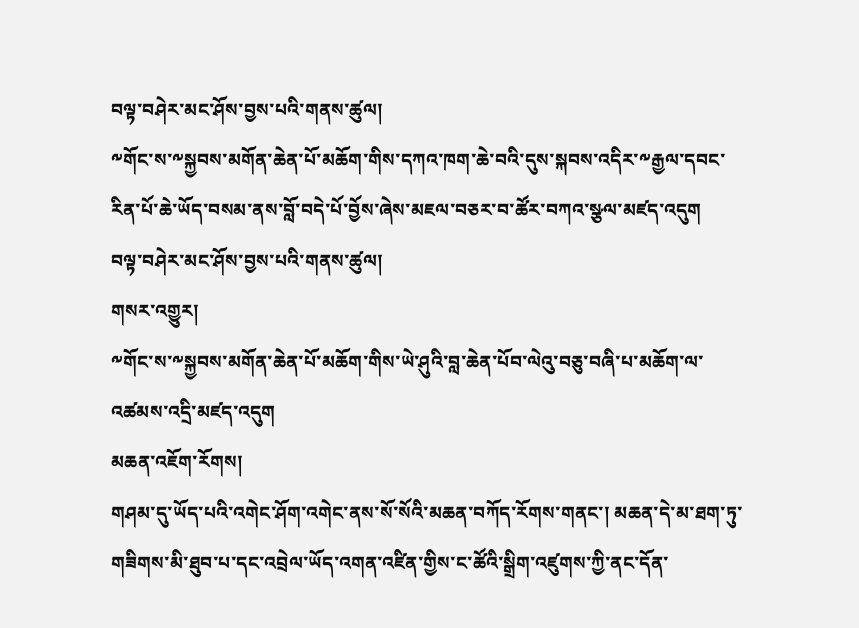བལྟ་བཤེར་མང་ཤོས་བྱས་པའི་གནས་ཚུལ།
༸གོང་ས་༸སྐྱབས་མགོན་ཆེན་པོ་མཆོག་གིས་དཀའ་ཁག་ཆེ་བའི་དུས་སྐབས་འདིར་༸རྒྱལ་དབང་རིན་པོ་ཆེ་ཡོད་བསམ་ནས་བློ་བདེ་པོ་བྱོས་ཞེས་མཇལ་བཅར་བ་ཚོར་བཀའ་སྩལ་མཛད་འདུག
བལྟ་བཤེར་མང་ཤོས་བྱས་པའི་གནས་ཚུལ།
གསར་འགྱུར།
༸གོང་ས་༸སྐྱབས་མགོན་ཆེན་པོ་མཆོག་གིས་ཡེ་ཤུའི་བླ་ཆེན་པོབ་ལེའུ་བཅུ་བཞི་པ་མཆོག་ལ་འཚམས་འདྲི་མཛད་འདུག
མཆན་འཇོག་རོགས།
གཤམ་དུ་ཡོད་པའི་འགེང་ཤོག་འགེང་ནས་སོ་སོའི་མཆན་བཀོད་རོགས་གནང་། མཆན་དེ་མ་ཐག་ཏུ་གཟིགས་མི་ཐུབ་པ་དང་འབྲེལ་ཡོད་འགན་འཛིན་གྱིས་ང་ཚོའི་སྒྲིག་འཛུགས་ཀྱི་ནང་དོན་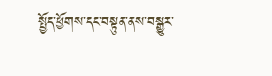སྤྱོད་ཕྱོགས་དང་བསྟུན་ནས་བསྒྱུར་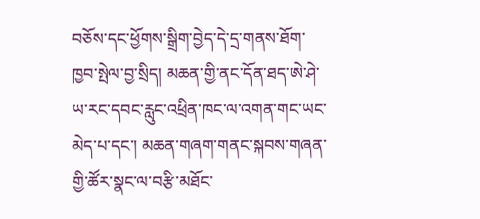བཅོས་དང་ཕྱོགས་སྒྲིག་བྱེད་དེ་དྲ་གནས་ཐོག་ཁྱབ་སྤེལ་བྱ་སྲིད། མཆན་གྱི་ནང་དོན་ཐད་ཨེ་ཤེ་ཡ་རང་དབང་རླུང་འཕྲིན་ཁང་ལ་འགན་གང་ཡང་མེད་པ་དང་། མཆན་གཞག་གནང་སྐབས་གཞན་གྱི་ཚོར་སྣང་ལ་བརྩི་མཐོང་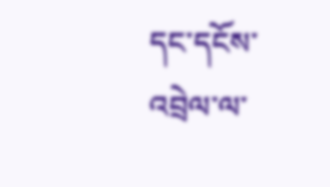དང་དངོས་འབྲེལ་ལ་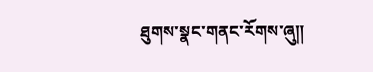ཐུགས་སྣང་གནང་རོགས་ཞུ༎